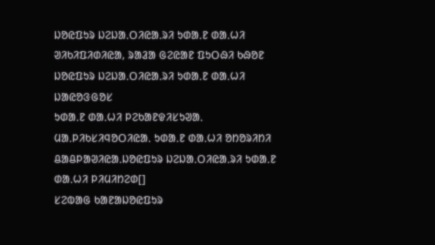ᱡᱚᱭᱯᱩᱨ ᱡᱮᱡᱟᱹᱛᱤᱭᱟᱹᱨᱤ ᱩᱰᱟᱹᱱ ᱰᱟᱹᱦᱤ
ᱣᱤᱠᱤᱯᱤᱰᱤᱭᱟ, ᱨᱟᱲᱟ ᱜᱮᱭᱟᱱ ᱯᱩᱛᱷᱤ ᱠᱷᱚᱱ
ᱡᱚᱭᱯᱩᱨ ᱡᱮᱡᱟᱹᱛᱤᱭᱟᱹᱨᱤ ᱩᱰᱟᱹᱱ ᱰᱟᱹᱦᱤ
ᱡᱟᱭᱚᱝᱜᱚᱥ
ᱩᱰᱟᱹᱱ ᱰᱟᱹᱦᱤ ᱞᱮᱠᱟᱱᱫᱤᱥᱩᱣᱟᱹ
ᱢᱟᱹᱞᱤᱠᱥᱤᱧᱚᱛᱤᱭᱟᱹ ᱩᱰᱟᱹᱱ ᱰᱟᱹᱦᱤ ᱚᱴᱚᱨᱤᱴᱤ
ᱪᱟᱪᱞᱟᱣᱤᱭᱟᱹᱡᱚᱭᱯᱩᱨ ᱡᱮᱡᱟᱹᱛᱤᱭᱟᱹᱨᱤ ᱩᱰᱟᱹᱱ ᱰᱟᱹᱦᱤ ᱞᱤᱢᱤᱴᱮᱰ[]
ᱥᱮᱵᱟᱜ ᱠᱟᱱᱟᱡᱚᱭᱯᱩᱨ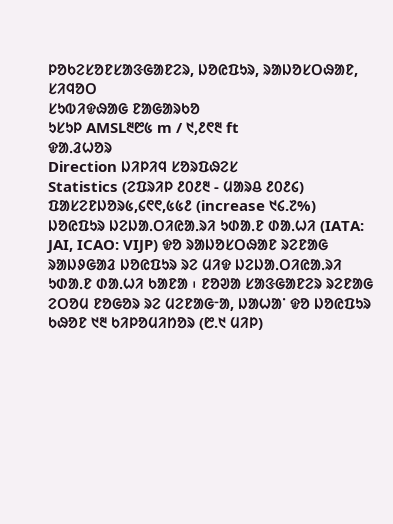ᱞᱚᱠᱮᱥᱚᱱᱥᱟᱝᱜᱟᱱᱮᱨ, ᱡᱚᱭᱯᱩᱨ, ᱨᱟᱡᱚᱥᱛᱷᱟᱱ, ᱥᱤᱧᱚᱛ
ᱥᱩᱵᱤᱫᱷᱟᱜ ᱱᱟᱜᱟᱨᱠᱚ
ᱩᱥᱩᱞ AMSL᱓᱘᱕ m / ᱑,᱒᱖᱓ ft
ᱫᱟᱹᱲᱦᱚᱨ
Direction ᱡᱤᱞᱤᱧ ᱥᱚᱨᱯᱷᱮᱥ
Statistics (ᱮᱯᱨᱤᱞ ᱒᱐᱒᱓ - ᱢᱟᱨᱪ ᱒᱐᱒᱔)
ᱯᱟᱥᱮᱱᱡᱚᱨ᱕,᱔᱖᱖,᱕᱕᱒ (increase ᱑᱔.᱗%)
ᱡᱚᱭᱯᱩᱨ ᱡᱮᱡᱟᱹᱛᱤᱭᱟᱹᱨᱤ ᱩᱰᱟᱹᱱ ᱰᱟᱹᱦᱤ (IATA: JAI, ICAO: VIJP) ᱫᱚ ᱨᱟᱡᱚᱥᱛᱷᱟᱱ ᱨᱮᱱᱟᱜ ᱨᱟᱡᱽᱜᱟᱲ ᱡᱚᱭᱯᱩᱨ ᱨᱮ ᱢᱤᱫ ᱡᱮᱡᱟᱹᱛᱤᱭᱟᱹᱨᱤ ᱩᱰᱟᱹᱱ ᱰᱟᱹᱦᱤ ᱠᱟᱱᱟ ᱾ ᱱᱚᱣᱟ ᱥᱟᱝᱜᱟᱱᱮᱨ ᱨᱮᱱᱟᱜ ᱮᱛᱚᱢ ᱱᱚᱜᱚᱨ ᱨᱮ ᱢᱮᱱᱟᱜᱼᱟ, ᱡᱟᱦᱟᱸ ᱫᱚ ᱡᱚᱭᱯᱩᱨ ᱠᱷᱚᱱ ᱑᱓ ᱠᱤᱞᱚᱢᱤᱴᱚᱨ (᱘.᱑ ᱢᱤᱞ)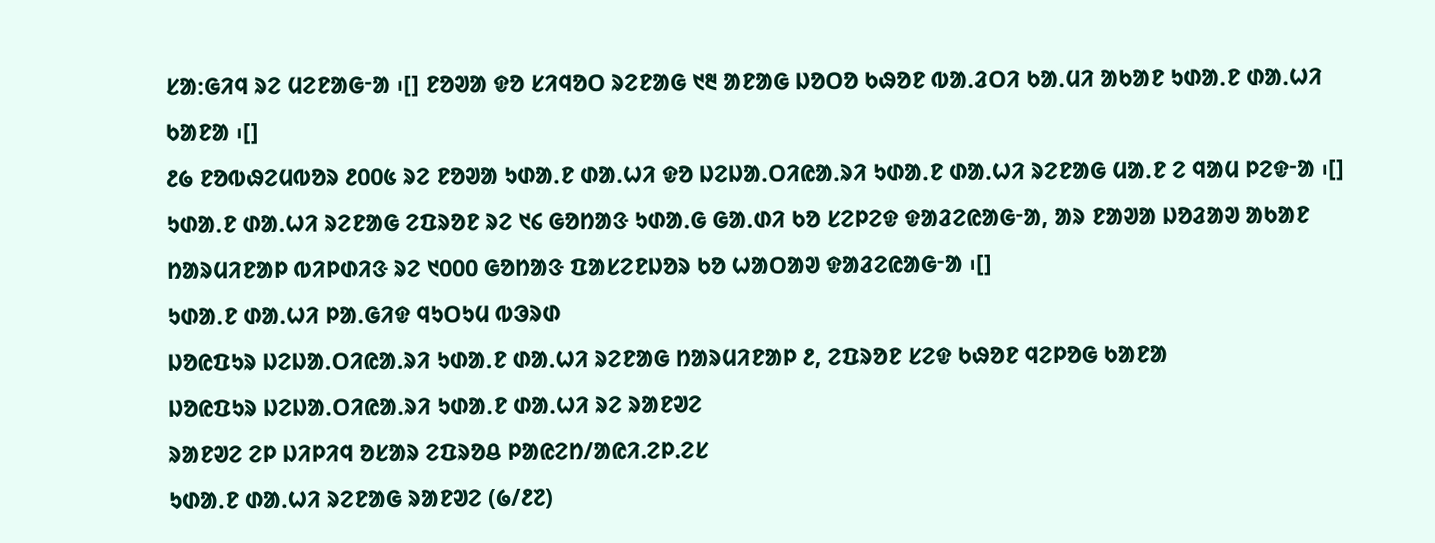ᱥᱟᱺᱜᱤᱧ ᱨᱮ ᱢᱮᱱᱟᱜᱼᱟ ᱾[] ᱱᱚᱣᱟ ᱫᱚ ᱥᱤᱧᱚᱛ ᱨᱮᱱᱟᱜ ᱑᱓ ᱟᱱᱟᱜ ᱡᱚᱛᱚ ᱠᱷᱚᱱ ᱵᱟᱹᱲᱛᱤ ᱠᱟᱹᱢᱤ ᱟᱠᱟᱱ ᱩᱰᱟᱹᱱ ᱰᱟᱹᱦᱤ ᱠᱟᱱᱟ ᱾[]
᱒᱙ ᱱᱚᱵᱷᱮᱢᱵᱚᱨ ᱒᱐᱐᱕ ᱨᱮ ᱱᱚᱣᱟ ᱩᱰᱟᱹᱱ ᱰᱟᱹᱦᱤ ᱫᱚ ᱡᱮᱡᱟᱹᱛᱤᱭᱟᱹᱨᱤ ᱩᱰᱟᱹᱱ ᱰᱟᱹᱦᱤ ᱨᱮᱱᱟᱜ ᱢᱟᱹᱱ ᱮ ᱧᱟᱢ ᱞᱮᱫᱼᱟ ᱾[] ᱩᱰᱟᱹᱱ ᱰᱟᱹᱦᱤ ᱨᱮᱱᱟᱜ ᱮᱯᱨᱚᱱ ᱨᱮ ᱑᱔ ᱜᱚᱴᱟᱝ ᱩᱰᱟᱹᱜ ᱜᱟᱹᱰᱤ ᱠᱚ ᱥᱮᱞᱮᱫ ᱫᱟᱲᱮᱭᱟᱜᱼᱟ, ᱟᱨ ᱱᱟᱣᱟ ᱡᱚᱲᱟᱣ ᱟᱠᱟᱱ ᱴᱟᱨᱢᱤᱱᱟᱞ ᱵᱤᱞᱰᱤᱝ ᱨᱮ ᱑᱐᱐᱐ ᱜᱚᱴᱟᱝ ᱯᱟᱥᱮᱱᱡᱚᱨ ᱠᱚ ᱦᱟᱛᱟᱣ ᱫᱟᱲᱮᱭᱟᱜᱼᱟ ᱾[]
ᱩᱰᱟᱹᱱ ᱰᱟᱹᱦᱤ ᱞᱟᱹᱜᱤᱫ ᱧᱩᱛᱩᱢ ᱵᱳᱨᱰ
ᱡᱚᱭᱯᱩᱨ ᱡᱮᱡᱟᱹᱛᱤᱭᱟᱹᱨᱤ ᱩᱰᱟᱹᱱ ᱰᱟᱹᱦᱤ ᱨᱮᱱᱟᱜ ᱴᱟᱨᱢᱤᱱᱟᱞ ᱒, ᱮᱯᱨᱚᱱ ᱥᱮᱫ ᱠᱷᱚᱱ ᱧᱮᱞᱚᱜ ᱠᱟᱱᱟ
ᱡᱚᱭᱯᱩᱨ ᱡᱮᱡᱟᱹᱛᱤᱭᱟᱹᱨᱤ ᱩᱰᱟᱹᱱ ᱰᱟᱹᱦᱤ ᱨᱮ ᱨᱟᱱᱣᱮ
ᱨᱟᱱᱣᱮ ᱮᱞ ᱡᱤᱞᱤᱧ ᱚᱥᱟᱨ ᱮᱯᱨᱚᱪ ᱞᱟᱭᱮᱴ/ᱟᱭᱤ.ᱮᱞ.ᱮᱥ
ᱩᱰᱟᱹᱱ ᱰᱟᱹᱦᱤ ᱨᱮᱱᱟᱜ ᱨᱟᱱᱣᱮ (᱙/᱒᱗)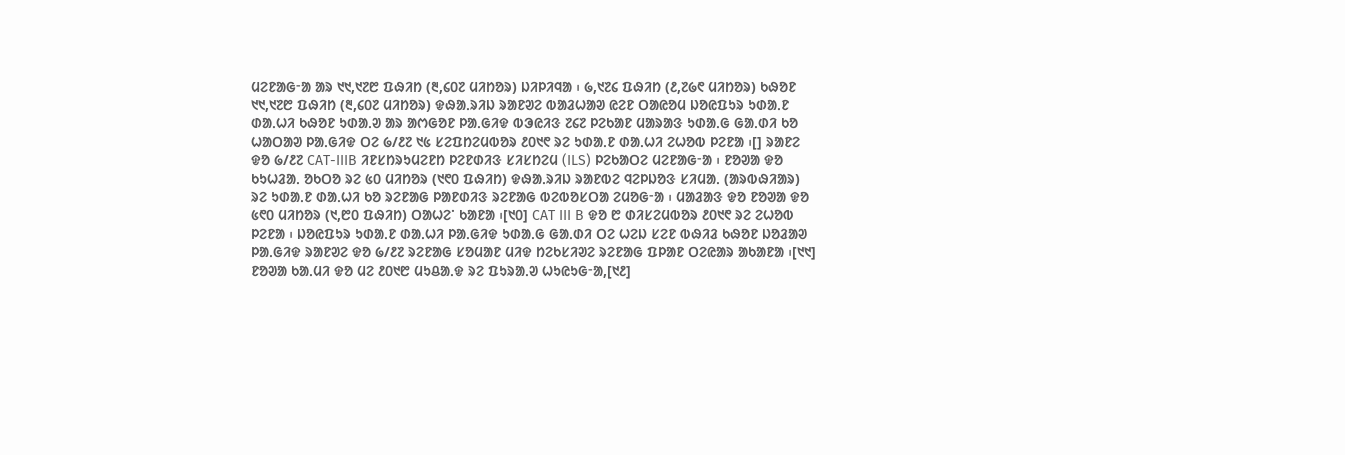ᱢᱮᱱᱟᱜᱼᱟ ᱟᱨ ᱑᱑,᱑᱗᱘ ᱯᱷᱤᱴ (᱓,᱔᱐᱗ ᱢᱤᱴᱚᱨ) ᱡᱤᱞᱤᱧᱟ ᱾ ᱙,᱑᱗᱔ ᱯᱷᱤᱴ (᱒,᱗᱙᱖ ᱢᱤᱴᱚᱨ) ᱠᱷᱚᱱ ᱑᱑,᱑᱗᱘ ᱯᱷᱤᱴ (᱓,᱔᱐᱗ ᱢᱤᱴᱚᱨ) ᱫᱷᱟᱹᱨᱤᱡ ᱨᱟᱱᱣᱮ ᱵᱟᱲᱦᱟᱣ ᱭᱮᱱ ᱛᱟᱭᱚᱢ ᱡᱚᱭᱯᱩᱨ ᱩᱰᱟᱹᱱ ᱰᱟᱹᱦᱤ ᱠᱷᱚᱱ ᱩᱰᱟᱹᱣ ᱟᱨ ᱟᱬᱜᱚᱱ ᱞᱟᱹᱜᱤᱫ ᱵᱳᱭᱤᱝ ᱗᱔᱗ ᱞᱮᱠᱟᱱ ᱢᱟᱨᱟᱝ ᱩᱰᱟᱹᱜ ᱜᱟᱹᱰᱤ ᱠᱚ ᱦᱟᱛᱟᱣ ᱞᱟᱹᱜᱤᱫ ᱛᱮ ᱙/᱒᱗ ᱑᱕ ᱥᱮᱯᱴᱮᱢᱵᱚᱨ ᱒᱐᱑᱖ ᱨᱮ ᱩᱰᱟᱹᱱ ᱰᱟᱹᱦᱤ ᱮᱦᱚᱵ ᱞᱮᱱᱟ ᱾[] ᱨᱟᱱᱮ ᱫᱚ ᱙/᱒᱗ CAT-IIIB ᱤᱱᱥᱴᱨᱩᱢᱮᱱᱴ ᱞᱮᱱᱰᱤᱝ ᱥᱤᱥᱴᱮᱢ (ILS) ᱞᱮᱠᱟᱛᱮ ᱢᱮᱱᱟᱜᱼᱟ ᱾ ᱱᱚᱣᱟ ᱫᱚ ᱠᱩᱦᱲᱟᱹ ᱚᱠᱛᱚ ᱨᱮ ᱕᱐ ᱢᱤᱴᱚᱨ (᱑᱖᱐ ᱯᱷᱤᱴ) ᱫᱷᱟᱹᱨᱤᱡ ᱨᱟᱱᱵᱮ ᱧᱮᱞᱡᱚᱝ ᱥᱤᱢᱟᱹ (ᱟᱨᱵᱷᱤᱟᱨ) ᱨᱮ ᱩᱰᱟᱹᱱ ᱰᱟᱹᱦᱤ ᱠᱚ ᱨᱮᱱᱟᱜ ᱞᱟᱱᱰᱤᱝ ᱨᱮᱱᱟᱜ ᱵᱮᱵᱚᱥᱛᱟ ᱮᱢᱚᱜᱼᱟ ᱾ ᱢᱟᱲᱟᱝ ᱫᱚ ᱱᱚᱣᱟ ᱫᱚ ᱕᱖᱐ ᱢᱤᱴᱚᱨ (᱑,᱘᱐ ᱯᱷᱤᱴ) ᱛᱟᱦᱮᱸ ᱠᱟᱱᱟ ᱾[᱑᱐] CAT III B ᱫᱚ ᱘ ᱰᱤᱥᱮᱢᱵᱚᱨ ᱒᱐᱑᱖ ᱨᱮ ᱮᱦᱚᱵ ᱞᱮᱱᱟ ᱾ ᱡᱚᱭᱯᱩᱨ ᱩᱰᱟᱹᱱ ᱰᱟᱹᱦᱤ ᱞᱟᱹᱜᱤᱫ ᱩᱰᱟᱹᱜ ᱜᱟᱹᱰᱤ ᱛᱮ ᱦᱮᱡ ᱥᱮᱱ ᱵᱷᱤᱲ ᱠᱷᱚᱱ ᱡᱚᱲᱟᱣ ᱞᱟᱹᱜᱤᱫ ᱨᱟᱱᱣᱮ ᱫᱚ ᱙/᱒᱗ ᱨᱮᱱᱟᱜ ᱥᱚᱢᱟᱱ ᱢᱤᱫ ᱴᱮᱠᱥᱤᱣᱮ ᱨᱮᱱᱟᱜ ᱯᱞᱟᱱ ᱛᱮᱭᱟᱨ ᱟᱠᱟᱱᱟ ᱾[᱑᱑] ᱱᱚᱣᱟ ᱠᱟᱹᱢᱤ ᱫᱚ ᱢᱮ ᱒᱐᱑᱘ ᱢᱩᱪᱟᱹᱫ ᱨᱮ ᱯᱩᱨᱟᱹᱣ ᱦᱩᱭᱩᱜᱼᱟ,[᱑᱒]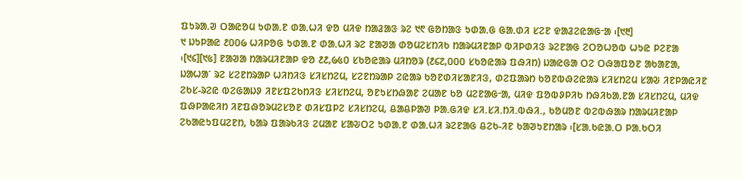ᱯᱩᱨᱟᱹᱣ ᱛᱟᱭᱚᱢ ᱩᱰᱟᱹᱱ ᱰᱟᱹᱦᱤ ᱫᱚ ᱢᱤᱫ ᱴᱟᱲᱟᱝ ᱨᱮ ᱑᱖ ᱜᱚᱴᱟᱝ ᱩᱰᱟᱹᱜ ᱜᱟᱹᱰᱤ ᱥᱮᱱ ᱫᱟᱲᱮᱭᱟᱜᱼᱟ ᱾[᱑᱓]
᱑ ᱡᱩᱞᱟᱭ ᱒᱐᱐᱙ ᱦᱤᱞᱚᱜ ᱩᱰᱟᱹᱱ ᱰᱟᱹᱦᱤ ᱨᱮ ᱱᱟᱣᱟ ᱰᱚᱢᱮᱥᱴᱤᱠ ᱴᱟᱨᱢᱤᱱᱟᱞ ᱵᱤᱞᱰᱤᱝ ᱨᱮᱱᱟᱜ ᱮᱛᱚᱦᱚᱵ ᱦᱩᱭ ᱞᱮᱱᱟ ᱾[᱑᱔][᱑᱕] ᱱᱟᱣᱟ ᱴᱟᱨᱢᱤᱱᱟᱞ ᱫᱚ ᱒᱒,᱙᱕᱐ ᱥᱠᱚᱭᱟᱨ ᱢᱤᱴᱚᱨ (᱒᱔᱗,᱐᱐᱐ ᱥᱠᱚᱭᱟᱨ ᱯᱷᱤᱴ) ᱡᱟᱭᱜᱟ ᱛᱮ ᱛᱷᱟᱯᱚᱱ ᱟᱠᱟᱱᱟ, ᱡᱟᱦᱟᱸ ᱨᱮ ᱥᱮᱱᱴᱨᱟᱞ ᱦᱤᱴᱤᱝ ᱥᱤᱥᱴᱮᱢ, ᱥᱮᱱᱴᱨᱟᱞ ᱮᱭᱟᱨ ᱠᱚᱱᱰᱤᱥᱟᱱᱤᱝ, ᱰᱮᱯᱟᱨᱴ ᱠᱚᱱᱵᱷᱮᱭᱟᱨ ᱥᱤᱥᱴᱮᱢ ᱥᱟᱶ ᱤᱱᱞᱟᱭᱤᱱ ᱮᱠᱥ-ᱨᱮᱭ ᱵᱮᱜᱟᱡᱽ ᱤᱱᱥᱯᱮᱠᱴᱤᱝ ᱥᱤᱥᱴᱮᱢ, ᱚᱱᱩᱥᱴᱷᱟᱱ ᱮᱢᱟᱱ ᱠᱚ ᱢᱮᱱᱟᱜᱼᱟ, ᱢᱤᱫ ᱯᱚᱵᱽᱞᱤᱠ ᱴᱷᱤᱠᱟᱹᱱᱟ ᱥᱤᱥᱴᱮᱢ, ᱢᱤᱫ ᱯᱷᱞᱟᱭᱤᱴ ᱤᱱᱯᱷᱚᱨᱢᱮᱥᱚᱱ ᱰᱤᱥᱯᱞᱮ ᱥᱤᱥᱴᱮᱢ, ᱪᱟᱪᱞᱟᱣ ᱞᱟᱹᱜᱤᱫ ᱥᱤ.ᱥᱤ.ᱴᱤ.ᱵᱷᱤ., ᱠᱚᱢᱚᱱ ᱵᱮᱵᱷᱟᱨ ᱴᱟᱨᱢᱤᱱᱟᱞ ᱮᱠᱟᱭᱩᱯᱢᱮᱱᱴ, ᱠᱟᱨ ᱯᱟᱨᱠᱤᱝ ᱮᱢᱟᱱ ᱥᱟᱶᱛᱮ ᱩᱰᱟᱹᱱ ᱰᱟᱹᱦᱤ ᱨᱮᱱᱟᱜ ᱪᱮᱠ-ᱤᱱ ᱠᱟᱣᱩᱱᱴᱟᱨ ᱾[ᱥᱟᱹᱠᱭᱟᱹᱛ ᱞᱟᱹᱠᱛᱤ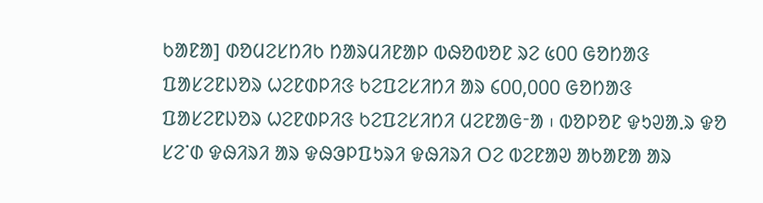ᱠᱟᱱᱟ] ᱰᱚᱢᱮᱥᱴᱤᱠ ᱴᱟᱨᱢᱤᱱᱟᱞ ᱵᱷᱚᱵᱚᱱ ᱨᱮ ᱕᱐᱐ ᱜᱚᱴᱟᱝ ᱯᱟᱥᱮᱱᱡᱚᱨ ᱦᱮᱱᱰᱞᱤᱝ ᱠᱮᱯᱮᱥᱤᱴᱤ ᱟᱨ ᱔᱐᱐,᱐᱐᱐ ᱜᱚᱴᱟᱝ ᱯᱟᱥᱮᱱᱡᱚᱨ ᱦᱮᱱᱰᱞᱤᱝ ᱠᱮᱯᱮᱥᱤᱴᱤ ᱢᱮᱱᱟᱜᱼᱟ ᱾ ᱵᱚᱞᱚᱱ ᱫᱩᱣᱟᱹᱨ ᱫᱚ ᱥᱮᱸᱰ ᱫᱷᱤᱨᱤ ᱟᱨ ᱫᱷᱳᱞᱯᱩᱨᱤ ᱫᱷᱤᱨᱤ ᱛᱮ ᱵᱮᱱᱟᱣ ᱟᱠᱟᱱᱟ ᱟᱨ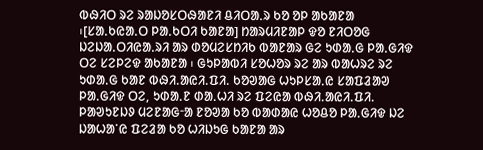ᱵᱷᱤᱛ ᱨᱮ ᱨᱟᱡᱚᱥᱛᱷᱟᱱᱤ ᱪᱤᱛᱟᱹᱨ ᱠᱚ ᱚᱞ ᱟᱠᱟᱱᱟ ᱾[ᱥᱟᱹᱠᱭᱟᱹᱛ ᱞᱟᱹᱠᱛᱤ ᱠᱟᱱᱟ] ᱴᱟᱨᱢᱤᱱᱟᱞ ᱫᱚ ᱱᱤᱛᱚᱜ ᱡᱮᱡᱟᱹᱛᱤᱭᱟᱹᱨᱤ ᱟᱨ ᱰᱚᱢᱮᱥᱴᱤᱠ ᱵᱟᱱᱟᱨ ᱜᱮ ᱩᱰᱟᱹᱜ ᱞᱟᱹᱜᱤᱫ ᱛᱮ ᱥᱮᱞᱮᱫ ᱟᱠᱟᱱᱟ ᱾ ᱜᱩᱞᱟᱵᱤ ᱥᱚᱦᱚᱨ ᱨᱮ ᱟᱨ ᱵᱟᱦᱨᱮ ᱨᱮ ᱩᱰᱟᱹᱜ ᱠᱟᱱ ᱵᱷᱤ.ᱟᱭᱤ.ᱯᱤ. ᱠᱚᱣᱟᱜ ᱦᱩᱞᱥᱟᱹᱭ ᱥᱟᱯᱲᱟᱣ ᱞᱟᱹᱜᱤᱫ ᱛᱮ, ᱩᱰᱟᱹᱱ ᱰᱟᱹᱦᱤ ᱨᱮ ᱯᱮᱭᱟ ᱵᱷᱤ.ᱟᱭᱤ.ᱯᱤ. ᱞᱟᱣᱩᱱᱡᱽ ᱢᱮᱱᱟᱜᱼᱟ ᱱᱚᱣᱟ ᱠᱚ ᱵᱟᱰᱟᱭ ᱦᱚᱪᱚ ᱞᱟᱹᱜᱤᱫ ᱡᱮ ᱡᱟᱦᱟᱸᱭ ᱯᱮᱲᱟ ᱠᱚ ᱦᱤᱡᱩᱜ ᱠᱟᱱᱟ ᱟᱨ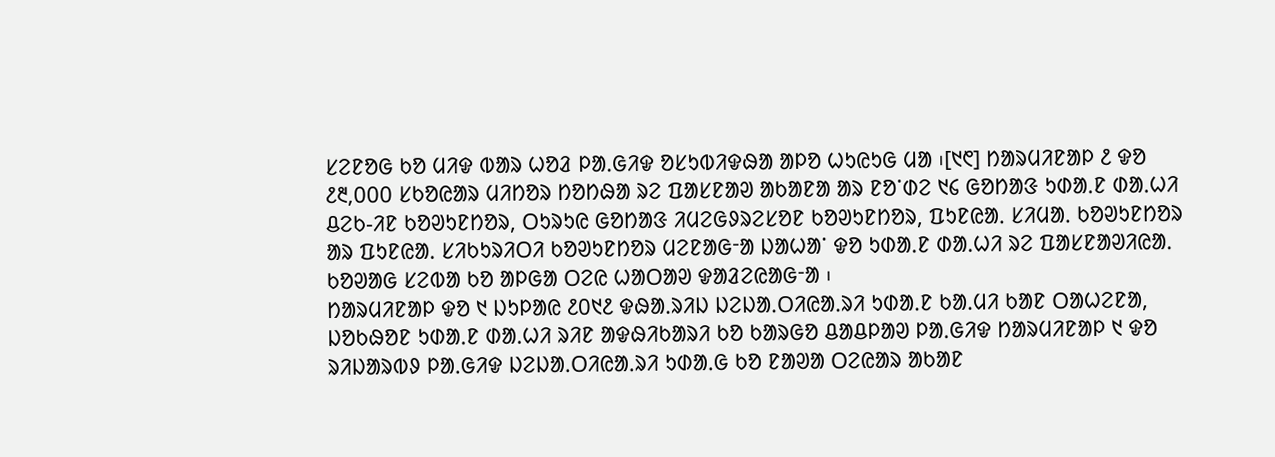ᱥᱮᱱᱚᱜ ᱠᱚ ᱢᱤᱫ ᱵᱟᱨ ᱦᱚᱲ ᱞᱟᱹᱜᱤᱫ ᱚᱥᱩᱵᱤᱫᱷᱟ ᱟᱞᱚ ᱦᱩᱭᱩᱜ ᱢᱟ ᱾[᱑᱖] ᱴᱟᱨᱢᱤᱱᱟᱞ ᱒ ᱫᱚ ᱒᱓,᱐᱐᱐ ᱥᱠᱚᱭᱟᱨ ᱢᱤᱴᱚᱨ ᱴᱚᱴᱷᱟ ᱨᱮ ᱯᱟᱥᱱᱟᱣ ᱟᱠᱟᱱᱟ ᱟᱨ ᱱᱚᱸᱰᱮ ᱑᱔ ᱜᱚᱴᱟᱝ ᱩᱰᱟᱹᱱ ᱰᱟᱹᱦᱤ ᱪᱮᱠ-ᱤᱱ ᱠᱚᱣᱩᱱᱴᱚᱨ, ᱛᱩᱨᱩᱭ ᱜᱚᱴᱟᱝ ᱤᱢᱮᱜᱽᱨᱮᱥᱚᱱ ᱠᱚᱣᱩᱱᱴᱚᱨ, ᱯᱩᱱᱭᱟᱹ ᱥᱤᱢᱟᱹ ᱠᱚᱣᱩᱱᱴᱚᱨ ᱟᱨ ᱯᱩᱱᱭᱟᱹ ᱥᱤᱠᱩᱨᱤᱛᱤ ᱠᱚᱣᱩᱱᱴᱚᱨ ᱢᱮᱱᱟᱜᱼᱟ ᱡᱟᱦᱟᱸ ᱫᱚ ᱩᱰᱟᱹᱱ ᱰᱟᱹᱦᱤ ᱨᱮ ᱯᱟᱥᱱᱟᱣᱤᱭᱟᱹ ᱠᱚᱣᱟᱜ ᱥᱮᱵᱟ ᱠᱚ ᱟᱞᱜᱟ ᱛᱮᱭ ᱦᱟᱛᱟᱣ ᱫᱟᱲᱮᱭᱟᱜᱼᱟ ᱾
ᱴᱟᱨᱢᱤᱱᱟᱞ ᱫᱚ ᱑ ᱡᱩᱞᱟᱭ ᱒᱐᱑᱒ ᱫᱷᱟᱹᱨᱤᱡ ᱡᱮᱡᱟᱹᱛᱤᱭᱟᱹᱨᱤ ᱩᱰᱟᱹᱱ ᱠᱟᱹᱢᱤ ᱠᱟᱱ ᱛᱟᱦᱮᱱᱟ, ᱡᱚᱠᱷᱚᱱ ᱩᱰᱟᱹᱱ ᱰᱟᱹᱦᱤ ᱨᱤᱱ ᱟᱫᱷᱤᱠᱟᱨᱤ ᱠᱚ ᱠᱟᱨᱜᱚ ᱪᱟᱪᱞᱟᱣ ᱞᱟᱹᱜᱤᱫ ᱴᱟᱨᱢᱤᱱᱟᱞ ᱑ ᱫᱚ ᱨᱤᱡᱟᱨᱵᱽ ᱞᱟᱹᱜᱤᱫ ᱡᱮᱡᱟᱹᱛᱤᱭᱟᱹᱨᱤ ᱩᱰᱟᱹᱜ ᱠᱚ ᱱᱟᱣᱟ ᱛᱮᱭᱟᱨ ᱟᱠᱟᱱ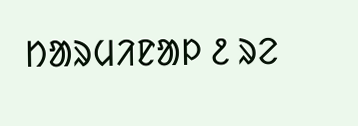ᱴᱟᱨᱢᱤᱱᱟᱞ ᱒ ᱨᱮ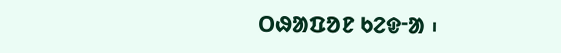ᱛᱷᱟᱯᱚᱱ ᱠᱮᱫᱼᱟ ᱾